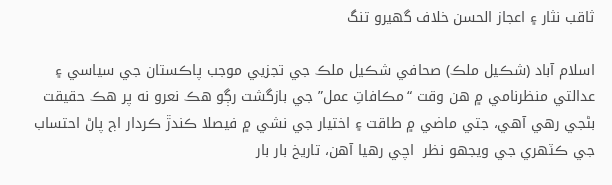ثاقب نثار ۽ اعجاز الحسن خلاف گهيرو تنگ

اسلام آباد (شڪيل ملڪ) صحافي شڪيل ملڪ جي تجزيي موجب پاڪستان جي سياسي ۽ عدالتي منظرنامي ۾ هن وقت “مڪافاتِ عمل” جي بازگشت رڳو هڪ نعرو نه پر هڪ حقيقت بڻجي رهي آهي، جتي ماضي ۾ طاقت ۽ اختيار جي نشي ۾ فيصلا ڪندڙ ڪردار اڄ پاڻ احتساب جي ڪٽهري جي ويجهو نظر  اچي رهيا آهن، تاريخ بار بار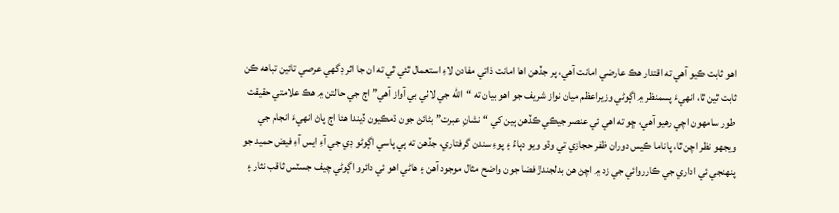اهو ثابت ڪيو آهي ته اقتدار هڪ عارضي امانت آهي، پر جڏهن اها امانت ذاتي مفادن لاءِ استعمال ٿئي ٿي ته ان جا اثر ڊگهي عرصي تائين تباهه ڪن ثابت ٿين ٿا، انهيءَ پسمنظر ۾ اڳوڻي وزيراعظم ميان نواز شريف جو اهو بيان ته “الله جي لاٺي بي آواز آهي” اڄ جي حالتن ۾ هڪ علامتي حقيقت طور سامهون اچي رهيو آهي، ڇو ته اهي ئي عنصر جيڪي ڪڏهن ٻين کي “نشانِ عبرت” بڻائڻ جون ڌمڪيون ڏيندا هئا اڄ پاڻ انهيءَ انجام جي ويجهو نظر اچن ٿا، پاناما ڪيس دوران ظفر حجازي تي وڌو ويو دٻاءُ ۽ پوءِ سندن گرفتاري، جڏهن ته ٻي پاسي اڳوڻو ڊي جي آءِ ايس آءِ فيض حميد جو پنهنجي ئي اداري جي ڪارروائي جي زد ۾ اچڻ هن بدلجندڙ فضا جون واضح مثال موجود آهن ۽ هاڻي اهو ئي دائرو اڳوڻي چيف جسٽس ثاقب نثار ۽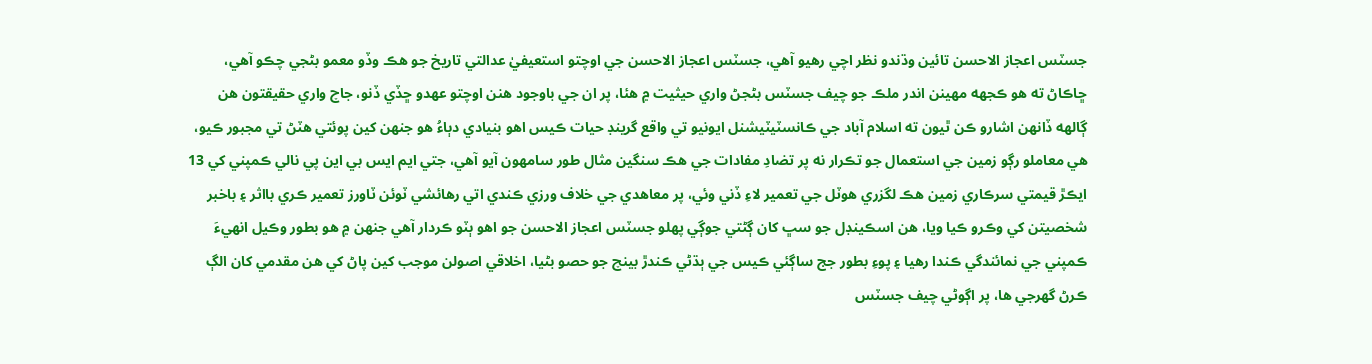جسٽس اعجاز الاحسن تائين وڌندو نظر اچي رهيو آهي، جسٽس اعجاز الاحسن جي اوچتو استعيفيٰ عدالتي تاريخ جو هڪ وڏو معمو بڻجي چڪو آهي، ڇاڪاڻ ته هو ڪجهه مهينن اندر ملڪ جو چيف جسٽس بڻجڻ واري حيثيت ۾ هئا، پر ان جي باوجود هنن اوچتو عهدو ڇڏي ڏنو، جاچ واري حقيقتون هن ڳالهه ڏانهن اشارو ڪن ٿيون ته اسلام آباد جي ڪانسٽيٽيشنل ايونيو تي واقع گرينڊ حيات ڪيس اهو بنيادي دٻاءُ هو جنهن کين پوئتي هٽڻ تي مجبور ڪيو، هي معاملو رڳو زمين جي استعمال جو تڪرار نه پر تضادِ مفادات جي هڪ سنگين مثال طور سامهون آيو آهي، جتي ايم ايس بي اين پي نالي ڪمپني کي 13 ايڪڙ قيمتي سرڪاري زمين هڪ لگزري هوٽل جي تعمير لاءِ ڏني وئي، پر معاهدي جي خلاف ورزي ڪندي اتي رهائشي ٽوئن ٽاورز تعمير ڪري بااثر ۽ باخبر شخصيتن کي وڪرو ڪيا ويا، هن اسڪينڊل جو سڀ کان ڳڻتي جوڳي پهلو جسٽس اعجاز الاحسن جو اهو ٻٽو ڪردار آهي جنهن ۾ هو بطور وڪيل انهيءَ ڪمپني جي نمائندگي ڪندا رهيا ۽ پوءِ بطور جج ساڳئي ڪيس جي ٻڌڻي ڪندڙ بينچ جو حصو بڻيا، اخلاقي اصولن موجب کين پاڻ کي هن مقدمي کان الڳ ڪرڻ گهرجي ها، پر اڳوڻي چيف جسٽس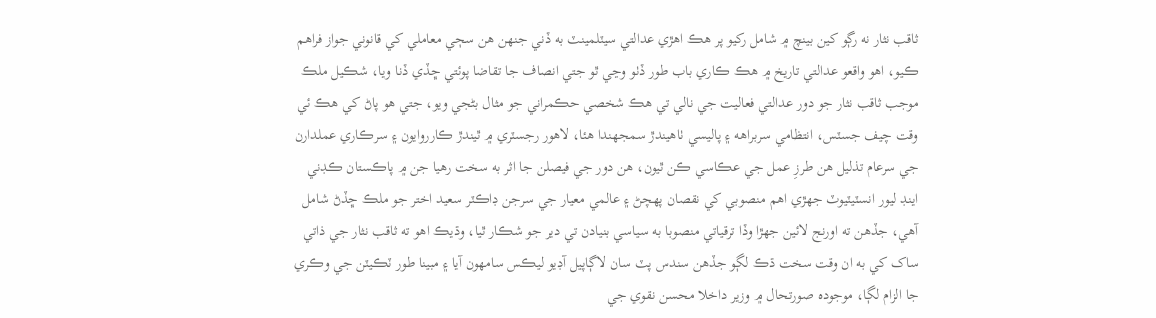ثاقب نثار نه رڳو کين بينچ ۾ شامل رکيو پر هڪ اهڙي عدالتي سيٽلمينٽ به ڏني جنهن هن سڄي معاملي کي قانوني جواز فراهم ڪيو، اهو واقعو عدالتي تاريخ ۾ هڪ ڪاري باب طور ڏٺو وڃي ٿو جتي انصاف جا تقاضا پوئتي ڇڏي ڏنا ويا، شڪيل ملڪ موجب ثاقب نثار جو دور عدالتي فعاليت جي نالي تي هڪ شخصي حڪمراني جو مثال بڻجي ويو، جتي هو پاڻ کي هڪ ئي وقت چيف جسٽس، انتظامي سربراهه ۽ پاليسي ٺاهيندڙ سمجهندا هئا، لاهور رجسٽري ۾ ٿيندڙ ڪارروايون ۽ سرڪاري عملدارن جي سرعام تذليل هن طرزِ عمل جي عڪاسي ڪن ٿيون، هن دور جي فيصلن جا اثر به سخت رهيا جن ۾ پاڪستان ڪڊني اينڊ ليور انسٽيٽيوٽ جهڙي اهم منصوبي کي نقصان پهچڻ ۽ عالمي معيار جي سرجن ڊاڪٽر سعيد اختر جو ملڪ ڇڏڻ شامل آهي، جڏهن ته اورنج لائين جهڙا وڏا ترقياتي منصوبا به سياسي بنيادن تي دير جو شڪار ٿيا، وڌيڪ اهو ته ثاقب نثار جي ذاتي ساک کي به ان وقت سخت ڌڪ لڳو جڏهن سندس پٽ سان لاڳاپيل آڊيو ليڪس سامهون آيا ۽ مبينا طور ٽڪيٽن جي وڪري جا الزام لڳا، موجوده صورتحال ۾ وزير داخلا محسن نقوي جي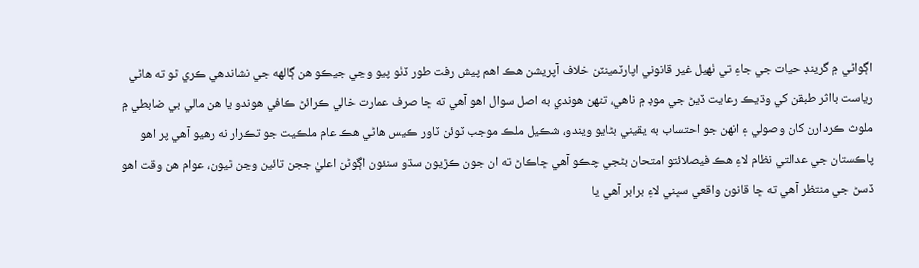اڳواڻي ۾ گرينڊ حيات جي جاءِ تي ٺهيل غير قانوني اپارٽمينٽن خلاف آپريشن هڪ اهم پيش رفت طور ڏٺو پيو وڃي جيڪو هن ڳالهه جي نشاندهي ڪري ٿو ته هاڻي رياست بااثر طبقن کي وڌيڪ رعايت ڏيڻ جي موڊ ۾ ناهي، تنهن هوندي به اصل سوال اهو آهي ته ڇا صرف عمارت خالي ڪرائڻ ڪافي هوندو يا هن مالي بي ضابطي ۾ ملوث ڪردارن کان وصولي ۽ انهن جو احتساب به يقيني بڻايو ويندو، شڪيل ملڪ موجب ٽوئن ٽاور ڪيس هاڻي هڪ عام ملڪيت جو تڪرار نه رهيو آهي پر اهو پاڪستان جي عدالتي نظام لاءِ هڪ فيصلائتو امتحان بڻجي چڪو آهي ڇاڪاڻ ته ان جون ڪڙيون سڌو سنئون اڳوڻن اعليٰ ججن تائين وڃن ٿيون، عوام هن وقت اهو ڏسڻ جي منتظر آهي ته ڇا قانون واقعي سڀني لاءِ برابر آهي يا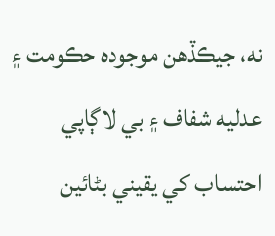نه، جيڪڏهن موجوده حڪومت ۽ عدليه شفاف ۽ بي لاڳاپي احتساب کي يقيني بڻائين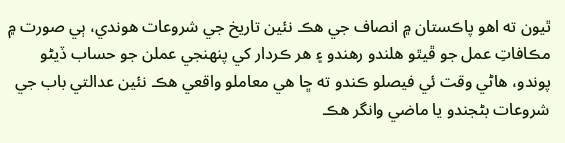ٿيون ته اهو پاڪستان ۾ انصاف جي هڪ نئين تاريخ جي شروعات هوندي، ٻي صورت ۾ مڪافاتِ عمل جو ڦيٿو هلندو رهندو ۽ هر ڪردار کي پنهنجي عملن جو حساب ڏيڻو پوندو، هاڻي وقت ئي فيصلو ڪندو ته ڇا هي معاملو واقعي هڪ نئين عدالتي باب جي شروعات بڻجندو يا ماضي وانگر هڪ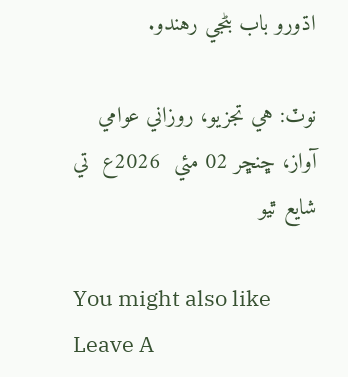اڌورو باب بڻجي رهندو.

نوٽ: هي تجزيو، روزاني عوامي آواز، ڇنڇر 02 مئي  2026ع  تي شايع ٿيو

You might also like
Leave A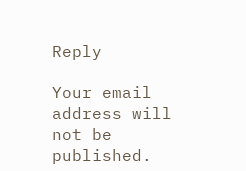Reply

Your email address will not be published.